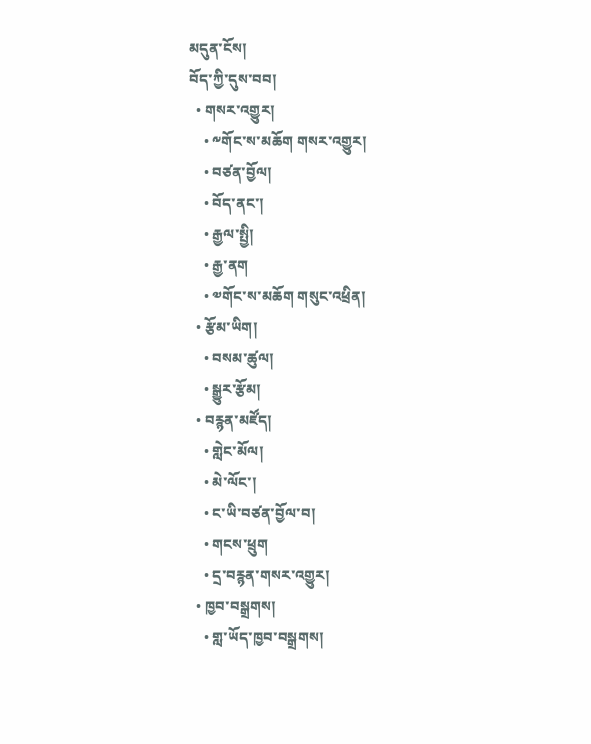མདུན་ངོས།
བོད་ཀྱི་དུས་བབ།
  • གསར་འགྱུར།
    • ༸གོང་ས་མཆོག གསར་འགྱུར།
    • བཙན་བྱོལ།
    • བོད་ནང་།
    • རྒྱལ་སྤྱི།
    • རྒྱ་ནག
    • ༧གོང་ས་མཆོག གསུང་འཕྲིན།
  • རྩོམ་ཡིག།
    • བསམ་ཚུལ།
    • སྒྱུར་རྩོམ།
  • བརྙན་མཛོད།
    • གླེང་མོལ།
    • མེ་ལོང་།
    • ང་ཡི་བཙན་བྱོལ་བ།
    • གངས་ཕྲུག
    • དྲ་བརྙན་གསར་འགྱུར།
  • ཁྱབ་བསྒྲགས།
    • གླ་ཡོད་ཁྱབ་བསྒྲགས།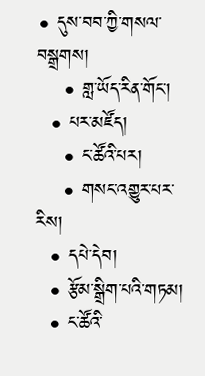• དུས་བབ་ཀྱི་གསལ་བསྒྲགས།
    • གླ་ཡོད་རིན་གོང་།
  • པར་མཛོད།
    • ང་ཚོའི་པར།
    • གསང་འགྱུར་པར་རིས།
  • དཔེ་དེབ།
  • རྩོམ་སྒྲིག་པའི་གཏམ།
  • ང་ཚོའི་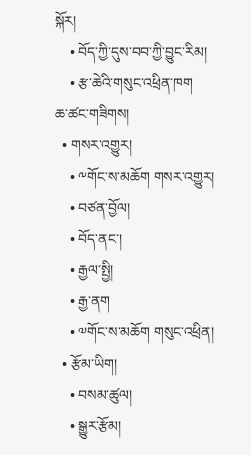སྐོར།
    • བོད་ཀྱི་དུས་བབ་ཀྱི་བྱུང་རིམ།
    • རྩ་ཆེའི་གསུང་འཕྲིན་ཁག
ཆ་ཚང་གཟིགས།
  • གསར་འགྱུར།
    • ༸གོང་ས་མཆོག གསར་འགྱུར།
    • བཙན་བྱོལ།
    • བོད་ནང་།
    • རྒྱལ་སྤྱི།
    • རྒྱ་ནག
    • ༧གོང་ས་མཆོག གསུང་འཕྲིན།
  • རྩོམ་ཡིག།
    • བསམ་ཚུལ།
    • སྒྱུར་རྩོམ།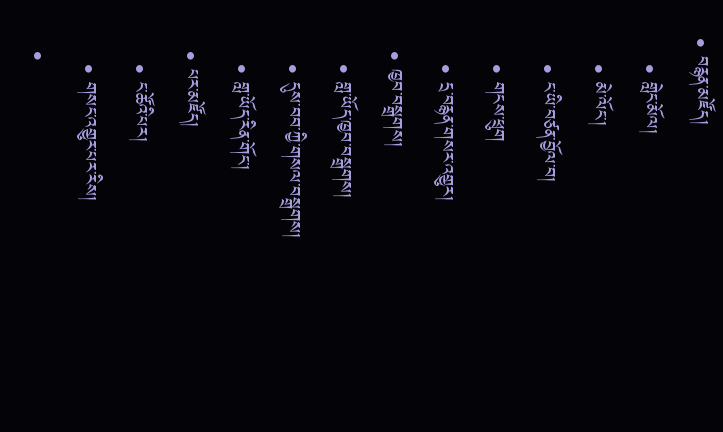• བརྙན་མཛོད།
    • གླེང་མོལ།
    • མེ་ལོང་།
    • ང་ཡི་བཙན་བྱོལ་བ།
    • གངས་ཕྲུག
    • དྲ་བརྙན་གསར་འགྱུར།
  • ཁྱབ་བསྒྲགས།
    • གླ་ཡོད་ཁྱབ་བསྒྲགས།
    • དུས་བབ་ཀྱི་གསལ་བསྒྲགས།
    • གླ་ཡོད་རིན་གོང་།
  • པར་མཛོད།
    • ང་ཚོའི་པར།
    • གསང་འགྱུར་པར་རིས།
  •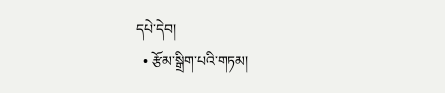དཔེ་དེབ།
  • རྩོམ་སྒྲིག་པའི་གཏམ།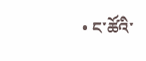• ང་ཚོའི་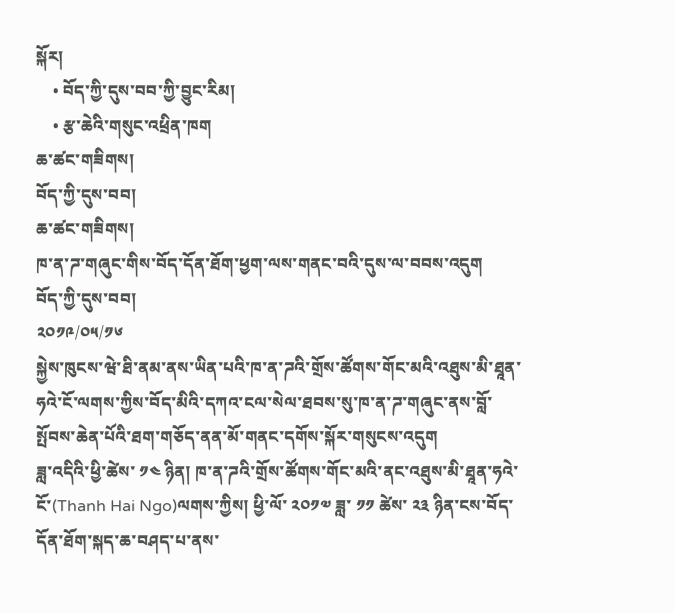སྐོར།
    • བོད་ཀྱི་དུས་བབ་ཀྱི་བྱུང་རིམ།
    • རྩ་ཆེའི་གསུང་འཕྲིན་ཁག
ཆ་ཚང་གཟིགས།
བོད་ཀྱི་དུས་བབ།
ཆ་ཚང་གཟིགས།
ཁ་ན་ཌ་གཞུང་གིས་བོད་དོན་ཐོག་ཕྱག་ལས་གནང་བའི་དུས་ལ་བབས་འདུག
བོད་ཀྱི་དུས་བབ།
༢༠༡༩/༠༥/༡༦
སྐྱེས་ཁུངས་ཝེ་ཐི་ནམ་ནས་ཡིན་པའི་ཁ་ན་ཌའི་གྲོས་ཚོགས་གོང་མའི་འཐུས་མི་ཐཱན་ཧའེ་ངོ་ལགས་ཀྱིས་བོད་མིའི་དཀའ་ངལ་སེལ་ཐབས་སུ་ཁ་ན་ཌ་གཞུང་ནས་བློ་སྤོབས་ཆེན་པོའི་ཐག་གཅོད་ནན་མོ་གནང་དགོས་སྐོར་གསུངས་འདུག
ཟླ་འདིའི་ཕྱི་ཚེས་ ༡༤ ཉིན། ཁ་ན་ཌའི་གྲོས་ཚོགས་གོང་མའི་ནང་འཐུས་མི་ཐཱན་ཧའེ་ངོ་(Thanh Hai Ngo)ལགས་ཀྱིས། ཕྱི་ལོ་ ༢༠༡༧ ཟླ་ ༡༡ ཚེས་ ༢༣ ཉིན་ངས་བོད་དོན་ཐོག་སྐད་ཆ་བཤད་པ་ནས་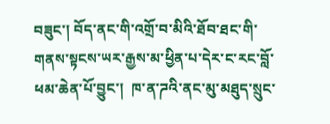བཟུང་། བོད་ནང་གི་འགྲོ་བ་མིའི་ཐོབ་ཐང་གི་གནས་སྟངས་ཡར་རྒྱས་མ་ཕྱིན་པ་དེར་ང་རང་བློ་ཕམ་ཆེན་པོ་བྱུང་།  ཁ་ན་ཌའི་ནང་མུ་མཐུད་སྲུང་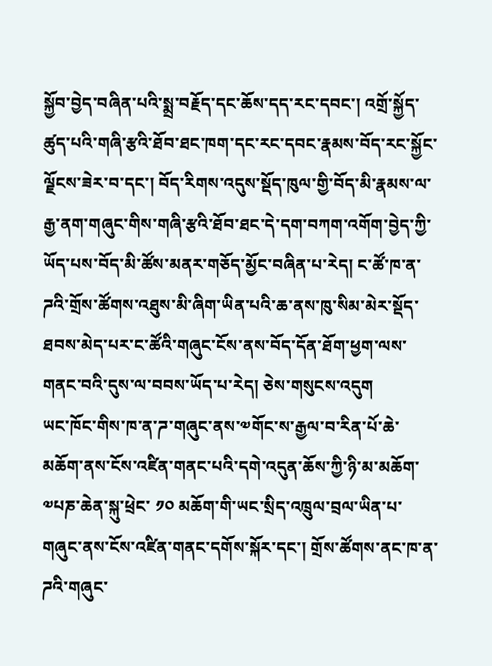སྐྱོབ་བྱེད་བཞིན་པའི་སྨྲ་བརྗོད་དང་ཆོས་དད་རང་དབང་། འགྲོ་སྐྱོད་ཚུད་པའི་གཞི་རྩའི་ཐོབ་ཐང་ཁག་དང་རང་དབང་རྣམས་བོད་རང་སྐྱོང་ལྗོངས་ཟེར་བ་དང་། བོད་རིགས་འདུས་སྡོད་ཁུལ་གྱི་བོད་མི་རྣམས་ལ་རྒྱ་ནག་གཞུང་གིས་གཞི་རྩའི་ཐོབ་ཐང་དེ་དག་བཀག་འགོག་བྱེད་ཀྱི་ཡོད་པས་བོད་མི་ཚོས་མནར་གཅོད་མྱོང་བཞིན་པ་རེད། ང་ཚོ་ཁ་ན་ཌའི་གྲོས་ཚོགས་འཐུས་མི་ཞིག་ཡིན་པའི་ཆ་ནས་ཁུ་སིམ་མེར་སྡོད་ཐབས་མེད་པར་ང་ཚོའི་གཞུང་ངོས་ནས་བོད་དོན་ཐོག་ཕྱག་ལས་གནང་བའི་དུས་ལ་བབས་ཡོད་པ་རེད། ཅེས་གསུངས་འདུག
ཡང་ཁོང་གིས་ཁ་ན་ཌ་གཞུང་ནས་༧གོང་ས་རྒྱལ་བ་རིན་པོ་ཆེ་མཆོག་ནས་ངོས་འཛིན་གནང་པའི་དགེ་འདུན་ཆོས་ཀྱི་ཉི་མ་མཆོག་༧པཎ་ཆེན་སྐུ་ཕྲེང་ ༡༠ མཆོག་གི་ཡང་སྲིད་འཁྲུལ་བྲལ་ཡིན་པ་གཞུང་ནས་ངོས་འཛིན་གནང་དགོས་སྐོར་དང་། གྲོས་ཚོགས་ནང་ཁ་ན་ཌའི་གཞུང་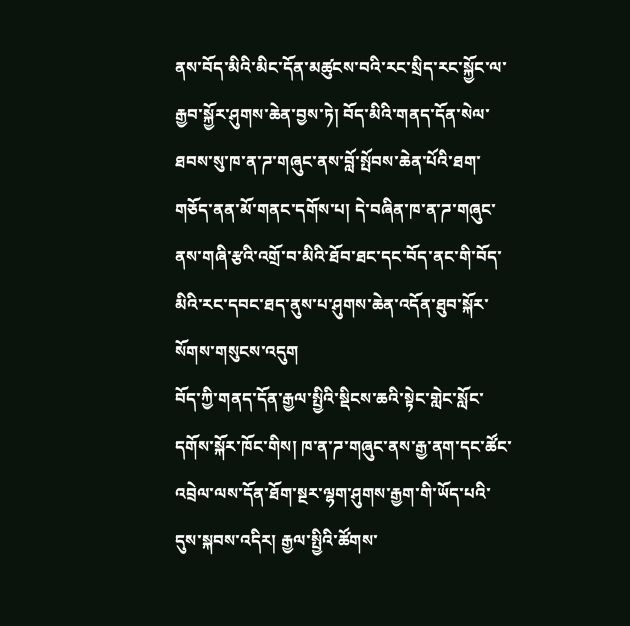ནས་བོད་མིའི་མིང་དོན་མཚུངས་བའི་རང་སྲིད་རང་སྐྱོང་ལ་རྒྱབ་སྐྱོར་ཤུགས་ཆེན་བྱས་ཏེ། བོད་མིའི་གནད་དོན་སེལ་ཐབས་སུ་ཁ་ན་ཌ་གཞུང་ནས་བློ་སྤོབས་ཆེན་པོའི་ཐག་གཅོད་ནན་མོ་གནང་དགོས་པ། དེ་བཞིན་ཁ་ན་ཌ་གཞུང་ནས་གཞི་རྩའི་འགྲོ་བ་མིའི་ཐོབ་ཐང་དང་བོད་ནང་གི་བོད་མིའི་རང་དབང་ཐད་ནུས་པ་ཤུགས་ཆེན་འདོན་ཐུབ་སྐོར་སོགས་གསུངས་འདུག
བོད་ཀྱི་གནད་དོན་རྒྱལ་སྤྱིའི་སྡིངས་ཆའི་སྟེང་གླེང་སློང་དགོས་སྐོར་ཁོང་གིས། ཁ་ན་ཌ་གཞུང་ནས་རྒྱ་ནག་དང་ཚོང་འབྲེལ་ལས་དོན་ཐོག་སྔར་ལྷག་ཤུགས་རྒྱག་གི་ཡོད་པའི་དུས་སྐབས་འདིར། རྒྱལ་སྤྱིའི་ཚོགས་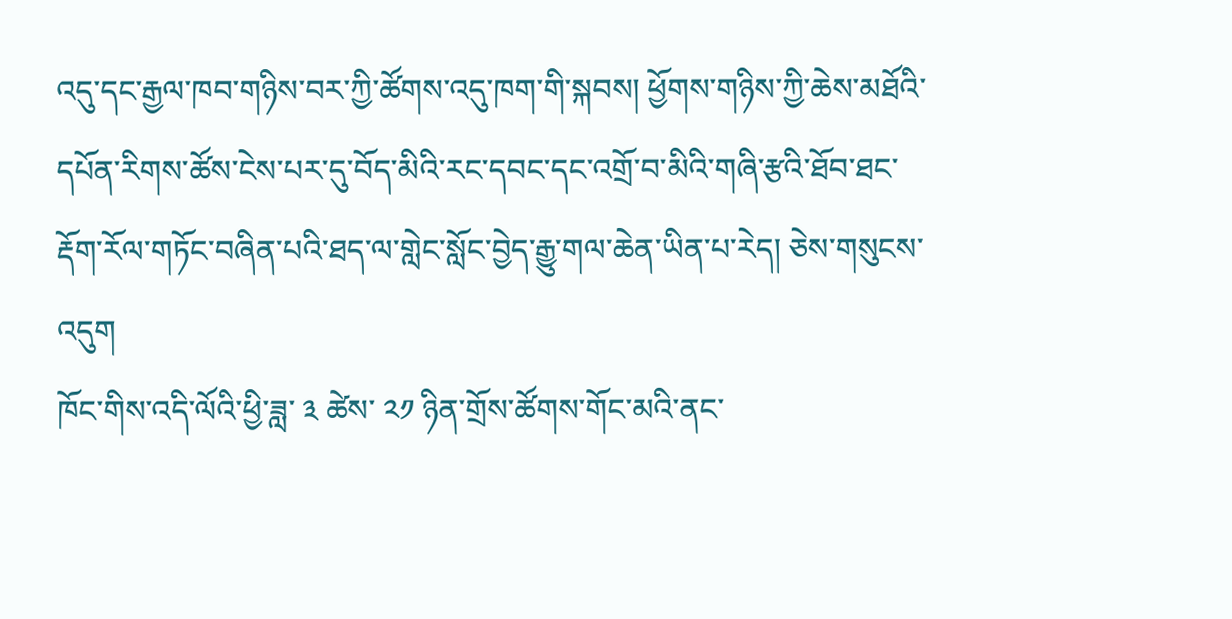འདུ་དང་རྒྱལ་ཁབ་གཉིས་བར་ཀྱི་ཚོགས་འདུ་ཁག་གི་སྐབས། ཕྱོགས་གཉིས་ཀྱི་ཆེས་མཐོའི་དཔོན་རིགས་ཚོས་ངེས་པར་དུ་བོད་མིའི་རང་དབང་དང་འགྲོ་བ་མིའི་གཞི་རྩའི་ཐོབ་ཐང་རྡོག་རོལ་གཏོང་བཞིན་པའི་ཐད་ལ་གླེང་སློང་བྱེད་རྒྱུ་གལ་ཆེན་ཡིན་པ་རེད། ཅེས་གསུངས་འདུག
ཁོང་གིས་འདི་ལོའི་ཕྱི་ཟླ་ ༣ ཚེས་ ༢༡ ཉིན་གྲོས་ཚོགས་གོང་མའི་ནང་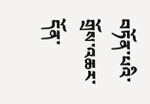བཏོན་པའི་གྲོས་འཆར་དོན་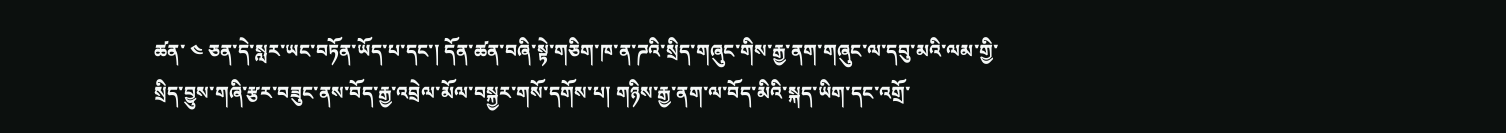ཚན་ ༤ ཅན་དེ་སླར་ཡང་བཏོན་ཡོད་པ་དང་། དོན་ཚན་བཞི་སྟེ་གཅིག་ཁ་ན་ཌའི་སྲིད་གཞུང་གིས་རྒྱ་ནག་གཞུང་ལ་དབུ་མའི་ལམ་གྱི་སྲིད་བྱུས་གཞི་རྩར་བཟུང་ནས་བོད་རྒྱ་འབྲེལ་མོལ་བསྐྱར་གསོ་དགོས་པ། གཉིས་རྒྱ་ནག་ལ་བོད་མིའི་སྐད་ཡིག་དང་འགྲོ་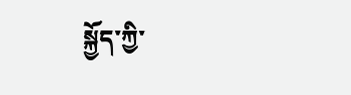སྐྱོད་ཀྱི་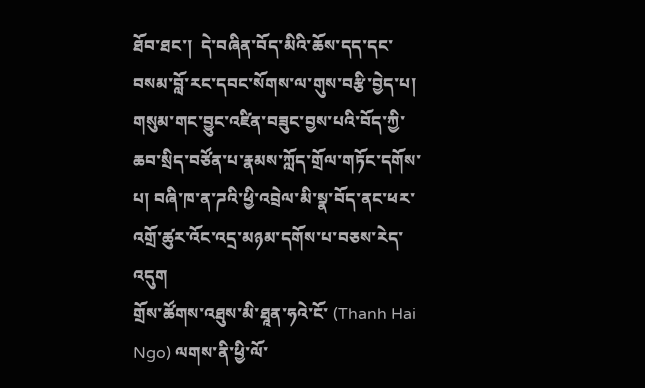ཐོབ་ཐང་།  དེ་བཞིན་བོད་མིའི་ཆོས་དད་དང་བསམ་བློ་རང་དབང་སོགས་ལ་གུས་བརྩི་བྱེད་པ། གསུམ་གང་བྱུང་འཛིན་བཟུང་བྱས་པའི་བོད་ཀྱི་ཆབ་སྲིད་བཙོན་པ་རྣམས་ཀློད་གྲོལ་གཏོང་དགོས་པ། བཞི་ཁ་ན་ཌའི་ཕྱི་འབྲེལ་མི་སྣ་བོད་ནང་ཕར་འགྲོ་ཚུར་འོང་འདྲ་མཉམ་དགོས་པ་བཅས་རེད་འདུག
གྲོས་ཚོགས་འཐུས་མི་ཐཱན་ཧའེ་ངོ་ (Thanh Hai Ngo) ལགས་ནི་ཕྱི་ལོ་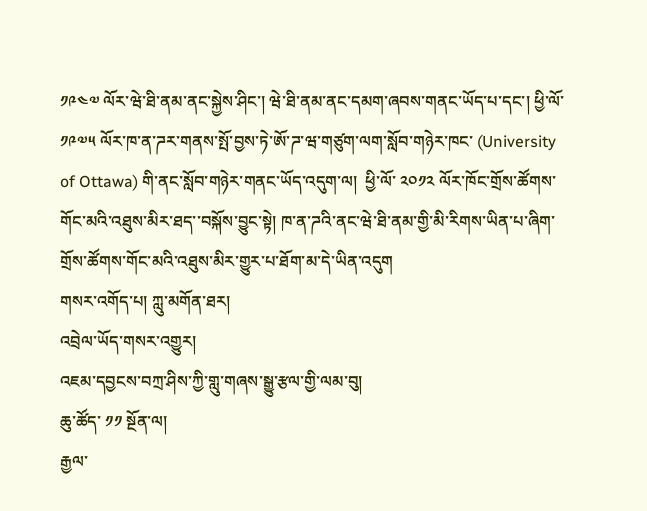༡༩༤༧ ལོར་ཝེ་ཐི་ནམ་ནང་སྐྱེས་ཤིང་། ཝེ་ཐི་ནམ་ནང་དམག་ཞབས་གནང་ཡོད་པ་དང་། ཕྱི་ལོ་ ༡༩༧༥ ལོར་ཁ་ན་ཌར་གནས་སྤོ་བྱས་ཏེ་ཨོ་ཌ་ཝ་གཙུག་ལག་སློབ་གཉེར་ཁང་ (University of Ottawa) གི་ནང་སློབ་གཉེར་གནང་ཡོད་འདུག་ལ།  ཕྱི་ལོ་ ༢༠༡༢ ལོར་ཁོང་གྲོས་ཚོགས་གོང་མའི་འཐུས་མིར་ཐད་་བསྐོས་བྱུང་སྟེ། ཁ་ན་ཌའི་ནང་ཝེ་ཐི་ནམ་གྱི་མི་རིགས་ཡིན་པ་ཞིག་གྲོས་ཚོགས་གོང་མའི་འཐུས་མིར་གྱུར་པ་ཐོག་མ་དེ་ཡིན་འདུག
གསར་འགོད་པ། ཀླུ་མགོན་ཐར།
འབྲེལ་ཡོད་གསར་འགྱུར།
འཇམ་དབྱངས་བཀྲ་ཤིས་ཀྱི་གླུ་གཞས་སྒྱུ་རྩལ་གྱི་ལམ་བུ།
ཆུ་ཚོད་ ༡༡ སྔོན་ལ།
རྒྱལ་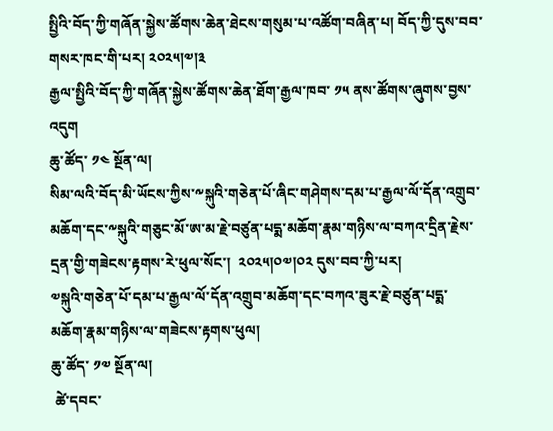སྤྱིའི་བོད་ཀྱི་གཞོན་སྐྱེས་ཚོགས་ཆེན་ཐེངས་གསུམ་པ་འཚོག་བཞིན་པ། བོད་ཀྱི་དུས་བབ་གསར་ཁང་གི་པར། ༢༠༢༥།༧།༣
རྒྱལ་སྤྱིའི་བོད་ཀྱི་གཞོན་སྐྱེས་ཚོགས་ཆེན་ཐོག་རྒྱལ་ཁབ་ ༡༥ ནས་ཚོགས་ཞུགས་བྱས་འདུག
ཆུ་ཚོད་ ༡༤ སྔོན་ལ།
སིམ་ལའི་བོད་མི་ཡོངས་ཀྱིས་༸སྐུའི་གཅེན་པོ་ཞིང་གཤེགས་དམ་པ་རྒྱལ་ལོ་དོན་འགྲུབ་མཆོག་དང་༸སྐུའི་གཅུང་མོ་ཨ་མ་རྗེ་བཙུན་པདྨ་མཆོག་རྣམ་གཉིས་ལ་བཀའ་དྲིན་རྗེས་དྲན་གྱི་གཟེངས་རྟགས་རེ་ཕུལ་སོང་།  ༢༠༢༥།༠༧།༠༢ དུས་བབ་ཀྱི་པར།
༧སྐུའི་གཅེན་པོ་དམ་པ་རྒྱལ་ལོ་དོན་འགྲུབ་མཆོག་དང་བཀའ་ཟུར་རྗེ་བཙུན་པདྨ་མཆོག་རྣམ་གཉིས་ལ་གཟེངས་རྟགས་ཕུལ།
ཆུ་ཚོད་ ༡༧ སྔོན་ལ།
 ཚེ་དབང་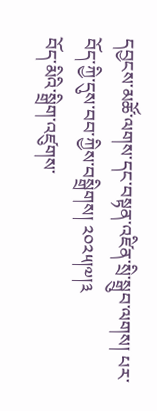དབྱངས་མཚོ་ལགས་དང་བསྟན་འཛིན་སྲི་སྒྲུབ་ལགས། པར་བོད་ཀྱི་དུས་བབ་ཀྱིས་བསྒྲིགས། ༢༠༢༥།༧།༣
བོད་མིའི་སྒྲིག་འཛུགས་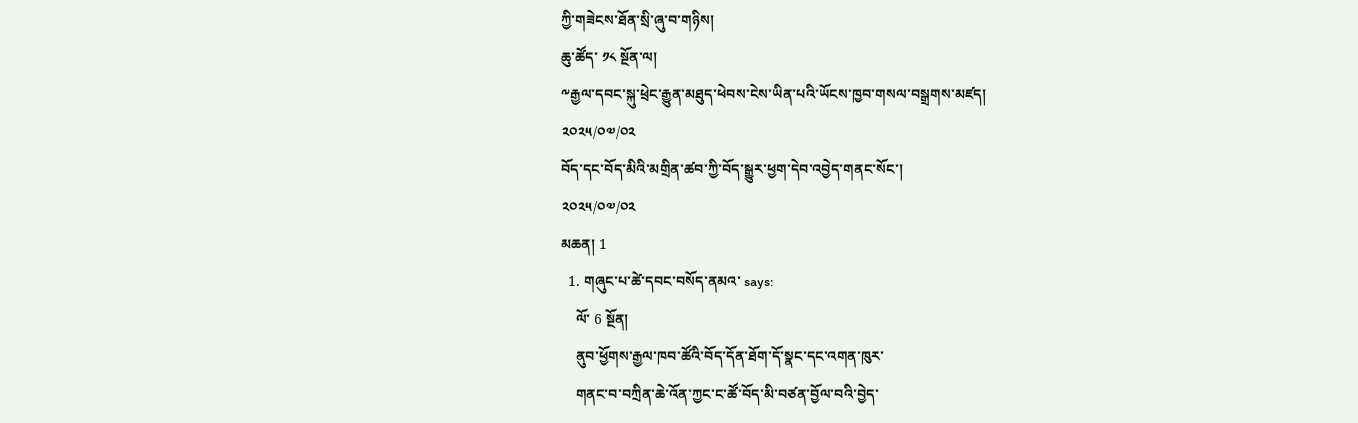ཀྱི་གཟེངས་ཐོན་སྲི་ཞུ་བ་གཉིས།
ཆུ་ཚོད་ ༡༨ སྔོན་ལ།
༸རྒྱལ་དབང་སྐུ་ཕྲེང་རྒྱུན་མཐུད་ཕེབས་ངེས་ཡིན་པའི་ཡོངས་ཁྱབ་གསལ་བསྒྲགས་མཛད།
༢༠༢༥/༠༧/༠༢
བོད་དང་བོད་མིའི་མགྲིན་ཚབ་ཀྱི་བོད་སྒྱུར་ཕྱག་དེབ་འབྱེད་གནང་སོང་།
༢༠༢༥/༠༧/༠༢
མཆན། 1
  1. གཞུང་པ་ཚེ་དབང་བསོད་ནམའ་ says:
    ལོ་ 6 སྔོན།
    ནུབ་ཕྱོགས་རྒྱལ་ཁབ་ཚོའི་བོད་དོན་ཐོག་དོ་སྣང་དང་འགན་ཁུར་
    གནང་བ་བཀྲིན་ཆེ་འོན་ཀྱང་ང་ཚོ་བོད་མི་བཙན་བྱོལ་བའི་བྱེད་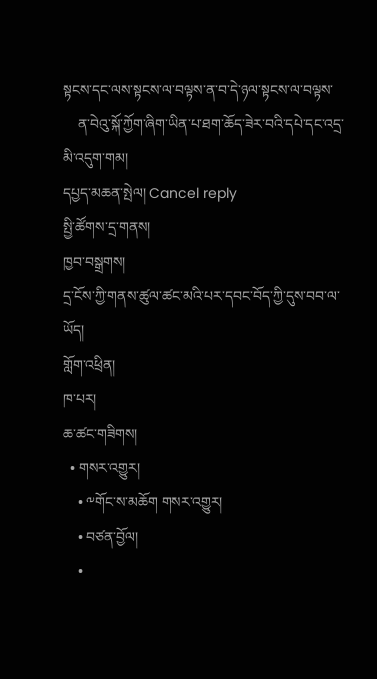སྟངས་དང་ལས་སྟངས་ལ་བལྟས་ན་བ་དེ་ཉལ་སྟངས་ལ་བལྟས་
    ན་བེའུ་སྐོ་ཀྱོག་ཞིག་ཡིན་པ་ཐག་ཆོད་ཟེར་བའི་དཔེ་དང་འདྲ་མི་འདུག་གམ།
དཔྱད་མཆན་སྤེལ། Cancel reply
སྤྱི་ཚོགས་དྲ་གནས།
ཁྱབ་བསྒྲགས།
དྲ་ངོས་ཀྱི་གནས་ཚུལ་ཚང་མའི་པར་དབང་བོད་ཀྱི་དུས་བབ་ལ་ཡོད།
གློག་འཕྲིན།
ཁ་པར།
ཆ་ཚང་གཟིགས།
  • གསར་འགྱུར།
    • ༸གོང་ས་མཆོག གསར་འགྱུར།
    • བཙན་བྱོལ།
    •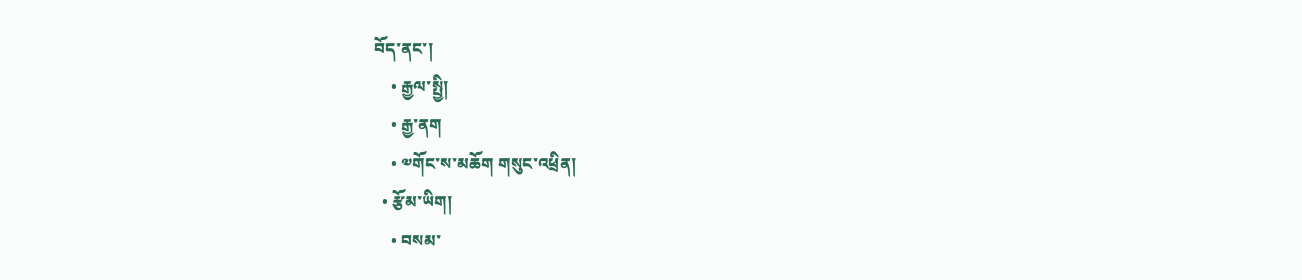བོད་ནང་།
    • རྒྱལ་སྤྱི།
    • རྒྱ་ནག
    • ༧གོང་ས་མཆོག གསུང་འཕྲིན།
  • རྩོམ་ཡིག།
    • བསམ་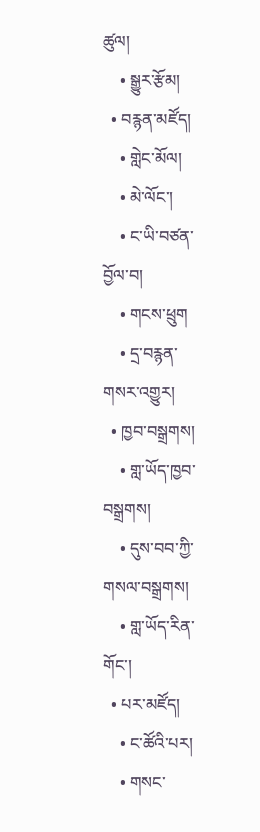ཚུལ།
    • སྒྱུར་རྩོམ།
  • བརྙན་མཛོད།
    • གླེང་མོལ།
    • མེ་ལོང་།
    • ང་ཡི་བཙན་བྱོལ་བ།
    • གངས་ཕྲུག
    • དྲ་བརྙན་གསར་འགྱུར།
  • ཁྱབ་བསྒྲགས།
    • གླ་ཡོད་ཁྱབ་བསྒྲགས།
    • དུས་བབ་ཀྱི་གསལ་བསྒྲགས།
    • གླ་ཡོད་རིན་གོང་།
  • པར་མཛོད།
    • ང་ཚོའི་པར།
    • གསང་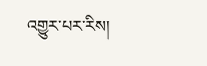འགྱུར་པར་རིས།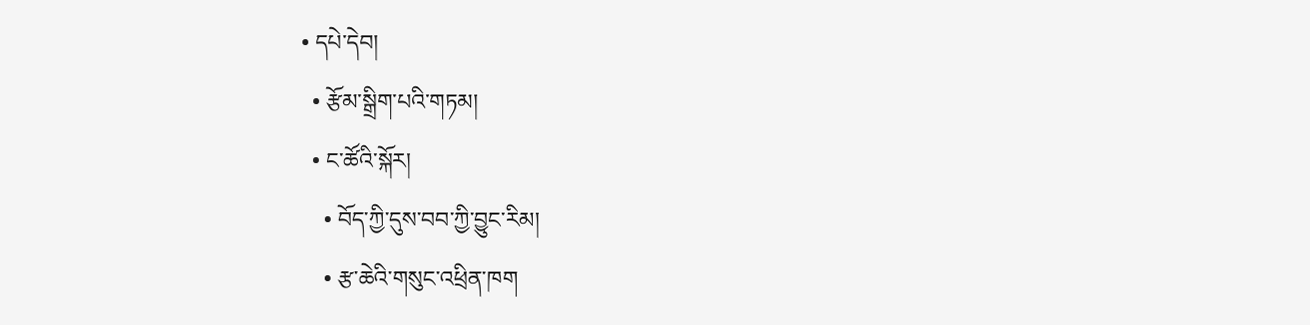• དཔེ་དེབ།
  • རྩོམ་སྒྲིག་པའི་གཏམ།
  • ང་ཚོའི་སྐོར།
    • བོད་ཀྱི་དུས་བབ་ཀྱི་བྱུང་རིམ།
    • རྩ་ཆེའི་གསུང་འཕྲིན་ཁག